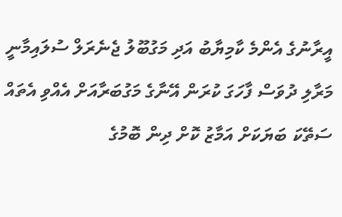އީރާނުގެ އެންމެ ކާމިޔާބު އަދި މަގުބޫލު ޖެނެރަލް ސުލައިމާނީ މަރާލި ދުވަސް ފާހަގަ ކުރަން އޭނާގެ މަގުބަރާއަށް އެއްވި އެތައް ސަތޭކަ ބަޔަކަށް އަމާޒު ކޮށް ދިން ބޮމުގެ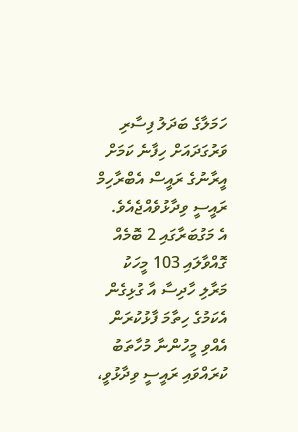ހަމަލާގެ ބަދަލު ފިސާރި ވަރުގަދައަށް ހިފާނެ ކަމަށް އީރާނުގެ ރައީސް އެބްރާހިމް ރައީސީ ވިދާޅުވެއްޖެއެވެ.
އެ މަގުބަރާގައި 2 ބޮމެއް ގޮއްވާލައި 103 މީހަކު މަރާލި ހާދިސާ އާ ގުޅިގެން އެކަމުގެ ހިތާމަ ފާޅުކުރަން އެއްވި މީހުންނާ މުހާތަބު ކުރައްވައި ރައީސީ ވިދާޅުވީ،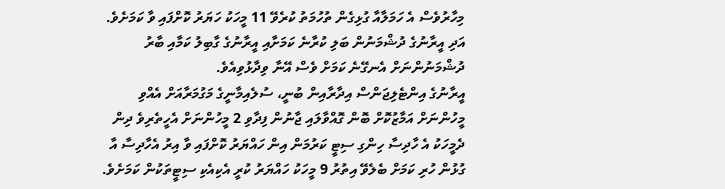މިހާރުވެސް އެ ހަމަލާއާ ގުޅިގެން ތުހުމަތު ކުރެވޭ 11 މީހަކު ހަޔަރު ކޮށްފައި ވާ ކަމަށެވެ.
އަދި އީރާނުގެ ދުޝްމަނުން ބަލި ކުރާނެ ކަމަށާއި އީރާނުގެ ގާބިލު ކަމާއި ބާރު ދުޝްމަނުންނަށް އެނގޭނެ ކަމަށް ވެސް އޭނާ ވިދާޅުވިއެވެ.
އީރާނުގެ އިންޓެލިޖަންސް އިދާރާއިން ބުނީ، ސުލެއިމާނީގެ މަގުމަރާއަށް އެއްވި މީހުންނަށް އަމާޒުކޮށް ބޮން ގޮއްވާލައި ޖާނުން ފިދާވި 2 މީހުންނަށް އެހީތެރިވެ ދިން ދެމީހަކު އެ ހާދިސާ ހިންގި ސިޓީ ކަރުމަން އިން ހައްޔަރު ކޮށްފައި ވާ އިރު އެހާދިސާ އާ ގުޅުން ހުރި ކަމަށް ބެލެވޭ އިތުރު 9 މީހަކު ހައްޔަރު ކުރީ އެކިއެކި ސިޓީތަކުން ކަމަށެވެ.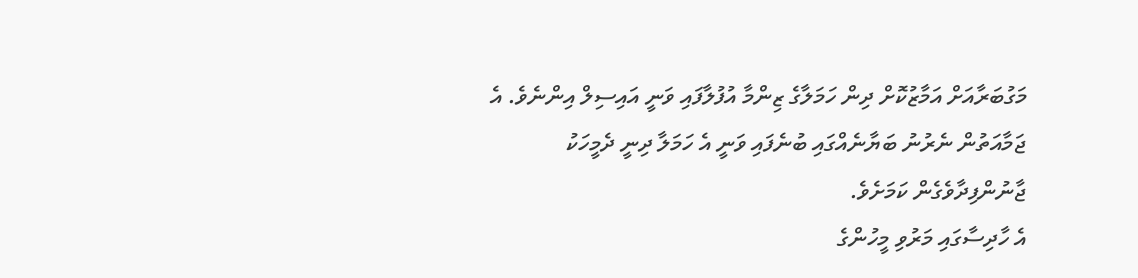މަގުބަރާއަށް އަމާޒުކޮށް ދިން ހަމަލާގެ ޒިންމާ އުފުލާފައި ވަނީ އައިސިލް އިންނެވެ. އެ ޖަމާއަތުން ނެރުނު ބަޔާނެއްގައި ބުނެފައި ވަނީ އެ ހަމަލާ ދިނީ ދެމީހަކު ޖާނުންފިދާވެގެން ކަމަށެވެ.
އެ ހާދިސާގައި މަރުވި މީހުންގެ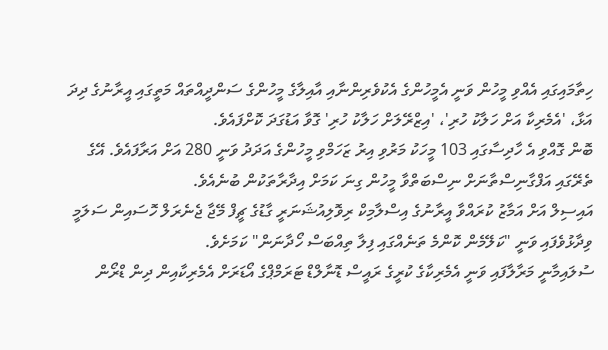ހިތާމައިގައި އެއްވި މީހުން ވަނީ އެމީހުންގެ އެކުވެރިންނާއި އާއިލާގެ މީހުންގެ ސަންދީއްތައް މަތީގައި އީރާނުގެ ދިދަ އަޅާ، 'އެމެރިކާ އަށް ހަލާކު ހުރި'، 'އިޒްރޭލަށް ހަލާކު ހުރި' ގޮވާ އަޑުގަދަ ކޮށްފައެވެ.
ބޮން ގޮއްވި އެ ހާދިސާގައި 103 މީހަކު މަރުވި އިރު ޒަހަމްވި މީހުންގެ އަދަދު ވަނީ 280 އަށް އަރާފައެވެ. އޭގެ ތެރޭގައި އަފްގާނިސްތާނަށް ނިސްބަތްވާ މީހުން ގިނަ ކަމަށް އިދާރާތަކުން ބުނެއެވެ.
އައިސިލް އަށް އަމާޒު ކުރައްވާ އީރާނުގެ އިސްލާމިކް ރިވޮލިއުޝަނަރީ ގާޑުގެ ޗީފް މޭޖާ ޖެނެރަލް ހޮސައިން ސަލަމީ ވިދާޅުވެފައި ވަނީ "ކަލޭމެން ކޮންމެ ތަނެއްގައި ފިލާ ތިއްބަސް ހޯދާނަން" ކަމަށެވެ.
ސުލައިމާނީ މަރާލާފައި ވަނީ އެމެރިކާގެ ކުރީގެ ރައީސް ޑޮނާލްޑް ޓަރަމްޕްގެ އޯޑަރަށް އެމެރިކާއިން ދިން ޑްރޯން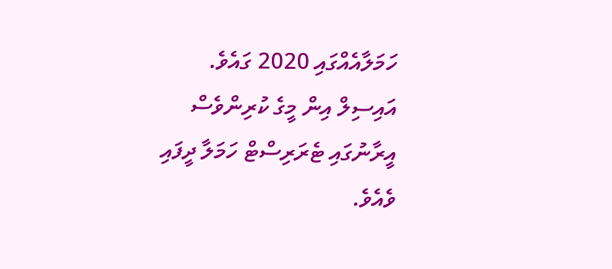ހަމަލާއެއްގައި 2020 ގައެވެ.
އައިސިލް އިން މީގެ ކުރިންވެސް އީރާނުގައި ޓެރަރިސްޓް ހަމަލާ ދީފައި ވެއެވެ.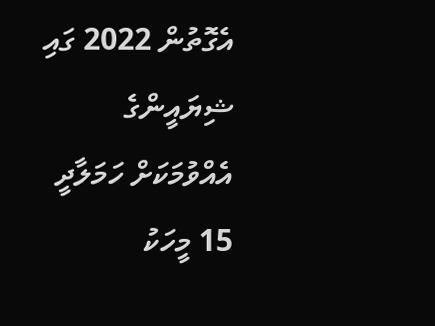އެގޮތުން 2022 ގައި ޝިޔައީންގެ އެއްވުމަކަށް ހަމަލާދީ 15 މީހަކު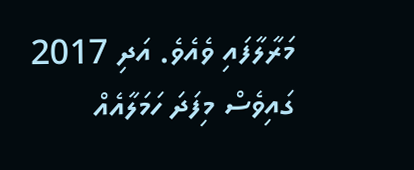މަރާލާފައި ވެއެވެ. އަދި 2017 ގައިވެސް މިފަދަ ހަމަލާއެއް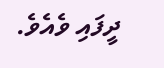ދީފައި ވެއެވެ.